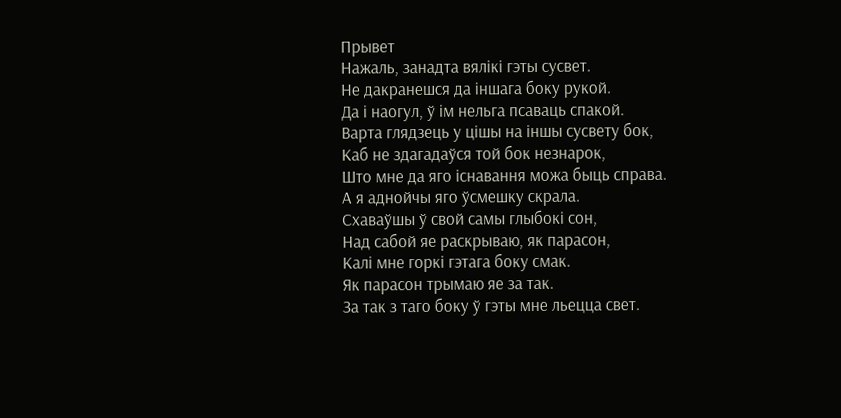Прывет
Нажаль, занадта вялікі гэты сусвет.
Не дакранешся да іншага боку рукой.
Да і наогул, ў ім нельга псаваць спакой.
Варта глядзець у цішы на іншы сусвету бок,
Каб не здагадаўся той бок незнарок,
Што мне да яго існавання можа быць справа.
А я аднойчы яго ўсмешку скрала.
Схаваўшы ў свой самы глыбокі сон,
Над сабой яе раскрываю, як парасон,
Калі мне горкі гэтага боку смак.
Як парасон трымаю яе за так.
За так з таго боку ў гэты мне льецца свет.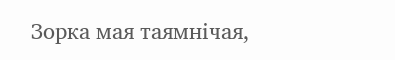Зорка мая таямнічая,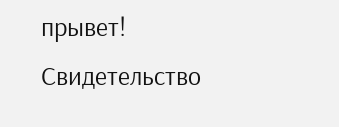прывет!
Свидетельство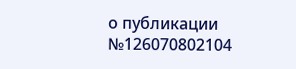о публикации №126070802104